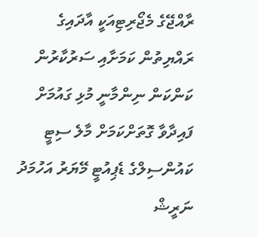ރާއްޖޭގެ މެޖޯރިޓިއަކީ އާދައިގެ ރައްޔިތުން ކަމަށާއި ސަރުކާރުން ކަންކަން ނިންމާނީ މުޅި ގައުމަށް ފައިދާވާ ގޮތަށްކަމަށް މާލެ ސިޓީ ކައުންސިލްގެ ޑެޕިއުޓީ މޭޔަރު އަހުމަދު ނަރީޝް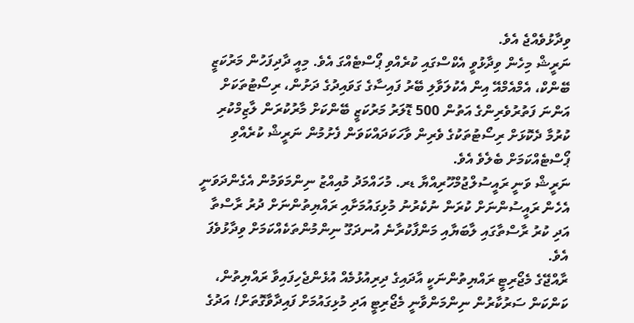ވިދާޅުވެއްޖެ އެވެ.
ނަރީޝް މިހެން ވިދާޅުވީ އެކްސްގައި ކުރެއްވި ޕޯސްޓެއްގަ އެވެ. މިއީ ދާދިފަހުން މަރުކަޒީ ބޭންކް، އެމްއެމްއޭ އިން އެކުލަވާލި ބޭރު ފައިސާގެ ގަވައިދުގެ ދަށުން، ރިސޯޓުތަކަށް އަންނަ ފަތުރުވެރިންގެ އަތުން 500 ޑޮލަރު މަރުކަޒީ ބޭންކަށް މާރުކުރަން ލާޒިމްކުރި ކުރުމާ ދެކޮޅަށް ރިސޯޓުތަކުގެ ވެރިން ވާހަކަދައްކަވަން ފެށުމުން ނަރީޝް ކުރެއްވި ޕޯސްޓެއްކަމަށް ބެލެވެ އެވެ.
ނަރީޝް ވަނީ ރައީސުލްޖުމްހޫރިއްޔާ ޑރ. މުހައްމަދު މުއިއްޒު ނިންމަވަމުން އެގެންދަވަނީ އެހެން ރައީސުންނަށް ކުރަން ނުކެރުނު މުޅިގައުމަށާއި ރައްޔިތުންނަށް ދުރު ރާސްތާ އަދި ކުރު ރާސްތާގައި ލާބަޔާއި މަންފާކުރާނެ އުނދަގޫ ނިންމުންތަކެއްކަމަށް ވިދާޅުވެފަ އެވެ.
ރާއްޖޭގެ މެޖޯރިޓީ ރައްޔިތުންނަކީ އާދައިގެ ދިރިއުޅުމެއް އުޅެންޖެހިފައިވާ ރައްޔިތުން، ކަންކަން ސަރުކާރުން ނިންމަންވާނީ މެޖޯރިޓީ އަދި މުޅިގައުމަށް ފައިދާވާގޮތަށް! އަދުގެ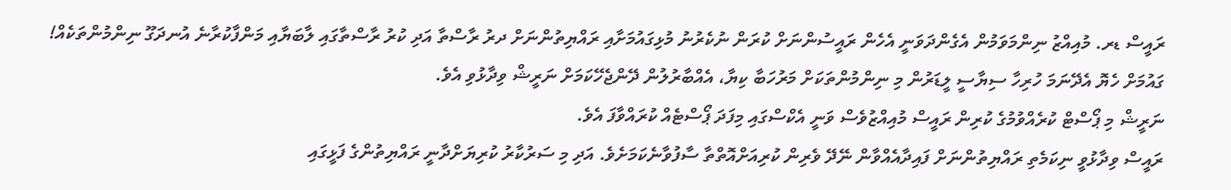ރައީސް ޑރ. މުއިއްޒު ނިންމަވަމުން އެގެންދަވަނީ އެހެން ރައީސުންނަށް ކުރަން ނުކެރުނު މުޅިގައުމަށާއި ރައްޔިތުންނަށް ދރު ރާސްތާ އަދި ކުރު ރާސްތާގައި ލާބަޔާއި މަންފާކުރާނެ އުނދަގޫ ނިންމުންތަކެއް!
ގައުމަށް ހެޔޮ އެދޭނަމަ ހުރިހާ ސިޔާސީ ލީޑަރުން މި ނިންމުންތަކަށް މަރުހަބާ ކިޔާ، އެއްބާރުލުން ދޭންޖެހޭކަމަށް ނަރީޝް ވިދާޅުވި އެވެ.
ނަރީޝް މި ޕޯސްޓް ކުރެއްވުމުގެ ކުރިން ރައީސް މުއިއްޒުވެސް ވަނީ އެކްސްގައި މިފަދަ ޕޯސްޓެއް ކުރައްވާފަ އެވެ.
ރައީސް ވިދާޅުވީ ނިކަމެތި ރައްޔިތުންނަށް ފައިދާއެއްވާން ނޭދޭ ވެރިން ކުރިއަށްއޮތްތާ ސާފުވާނެކަމަށެވެ. އަދި މި ސަރުކާރު ކުރިޔަށްދާނީ ރައްޔިތުންގެ ފަޅީގައި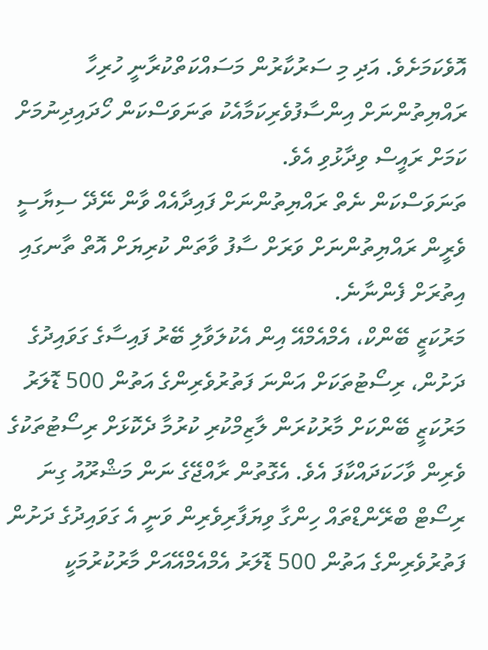އޮވެކަމަށެވެ. އަދި މި ސަރުކާރުން މަސައްކަތްކުރާނީ ހުރިހާ ރައްޔިތުންނަށް އިންސާފުވެރިކަމާއެކު ތަނަވަސްކަން ހޯދައިދިނުމަށް ކަމަށް ރައީސް ވިދާޅުވި އެވެ.
ތަނަވަސްކަން ނެތް ރައްޔިތުންނަށް ފައިދާއެއް ވާން ނޭދޭ ސިޔާސީ ވެރީން ރައްޔިތުންނަށް ވަރަށް ސާފު ވާތަން ކުރިޔަށް އޮތް ތާނގައި އިތުރަށް ފެންނާނެ.
މަރުކަޒީ ބޭންކް، އެމްއެމްއޭ އިން އެކުލަވާލި ބޭރު ފައިސާގެ ގަވައިދުގެ ދަށުން، ރިސޯޓުތަކަށް އަންނަ ފަތުރުވެރިންގެ އަތުން 500 ޑޮލަރު މަރުކަޒީ ބޭންކަށް މާރުކުރަން ލާޒިމްކުރި ކުރުމާ ދެކޮޅަށް ރިސޯޓުތަކުގެ ވެރިން ވާހަކަދައްކާފަ އެވެ. އެގޮތުން ރާއްޖޭގެ ނަން މަޝްރޫއު ގިނަ ރިސޯޓް ބްރޭންޑްތައް ހިންގާ ވިޔަފާރިވެރިން ވަނީ އެ ގަވައިދުގެ ދަށުން ފަތުރުވެރިންގެ އަތުން 500 ޑޮލަރު އެމްއެމްއޭއަށް މާރުކުރުމަކީ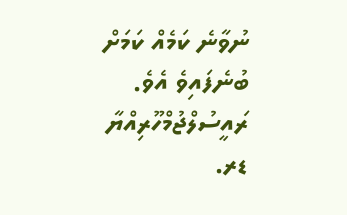ނުވާނެ ކަމެއް ކަމަށް ބުނެފައިވެ އެވެ.
ރައީސުލްޖުމްހޫރިއްޔާ ޑރ.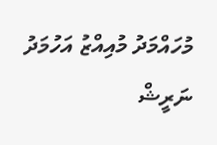މުހައްމަދު މުއިއްޒު އަހުމަދު ނަރީޝް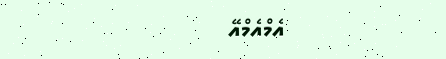އެމްއެމްއޭ